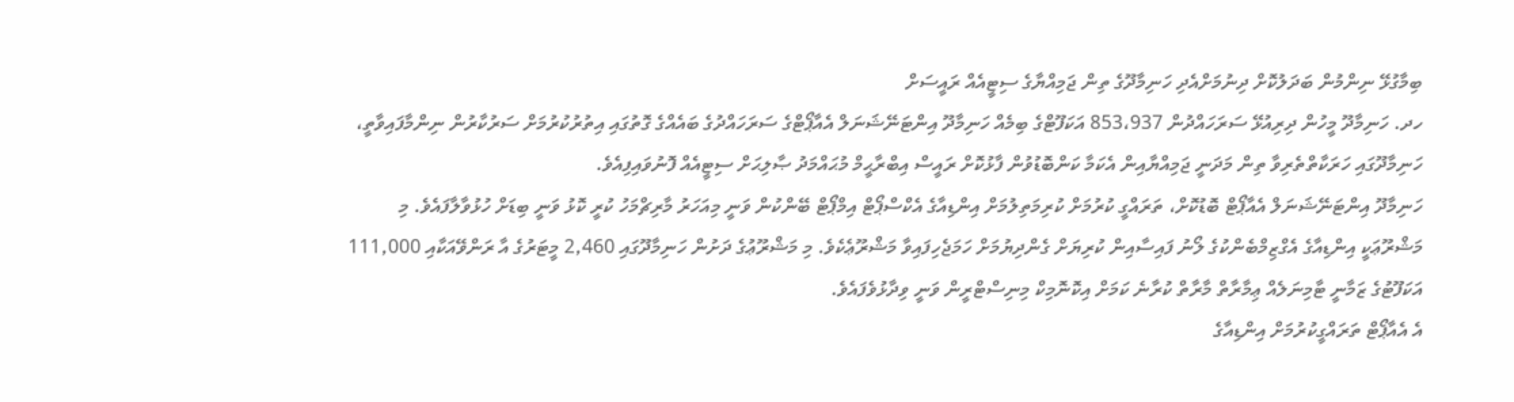ބިމާގުޅޭ ނިންމުން ބަދަލުކޮށް ދިނުމަށްއެދި ހަނިމާދޫގެ ތިން ޖަމިއްޔާގެ ސިޓީއެއް ރައީސަށް
ހދ. ހަނިމާދޫ މީހުން ދިރިއުޅޭ ސަރަހައްދުން 853،937 އަކަފޫޓްގެ ބިމެއް ހަނިމާދޫ އިންޓަނޭޝަނަލް އެއާޕޯޓްގެ ސަރަހައްދުގެ ބައެއްގެ ގޮތުގައި އިތުރުކުރުމަށް ސަރުކާރުން ނިންމާފައިވާތީ، ހަނިމާދޫގައި ހަރަކާތްތެރިވާ ތިން މަދަނީ ޖަމިއްޔާއިން އެކަމާ ކަންބޮޑުވުން ފާޅުކޮށް ރައީސް އިބްރާޙީމް މުޙައްމަދު ޞާލިޙަށް ސިޓީއެއް ފޮނުވައިފިއެވެ.
ހަނިމާދޫ އިންޓަނޭޝަނަލް އެއާޕޯޓް ބޮޑުކޮށް، ތަރައްގީ ކުރުމަށް ކުރިމަތިލުމަށް އިންޑިއާގެ އެކްސްޕޯޓް އިމްޕޯޓް ބޭންކުން ވަނީ މިއަހަރު މާރިޗްމަހު ކުރީ ކޮޅު ވަނީ ބިޑަށް ހުޅުވާލާފައެވެ. މި މަޝްރޫޢަކީ އިންޑިއާގެ އެގްޒިމްބެންކުގެ ލޯނު ފައިސާއިން ކުރިޔަށް ގެންދިޔުމަށް ހަމަޖެހިފައިވާ މަޝްރޫޢެކެވެ. މި މަޝްރޫޢުގެ ދަށުން ހަނިމާދޫގައި 2,460 މީޓަރުގެ އާ ރަންވޭއަކާއި 111,000 އަކަފޫޓުގެ ޒަމާނީ ޓާމިނަލެއް ޢިމާރާތް މާރާތް ކުރާނެ ކަމަށް އިކޮނޮމިކް މިނިސްޓްރީން ވަނީ ވިދާޅުވެފައެވެ.
އެ އެއާޕޯޓް ތަރައްގީކުރުމަށް އިންޑިއާގެ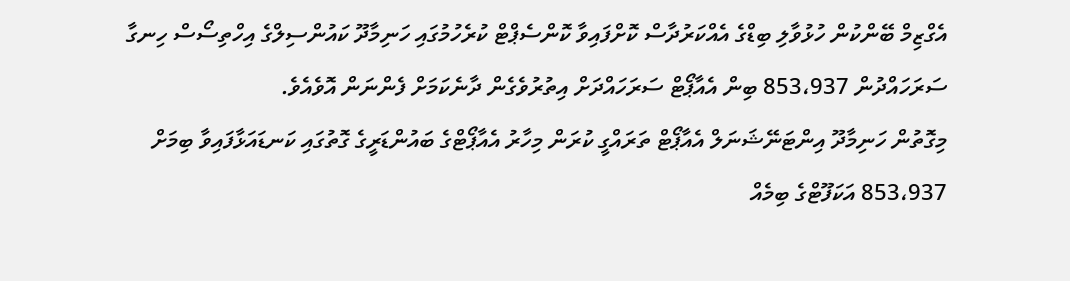އެގްޒިމް ބޭންކުން ހުޅުވާލި ބިޑްގެ އެއްކަރުދާސް ކޮށްފައިވާ ކޮންސެޕްޓް ކުރެހުމުގައި ހަނިމާދޫ ކައުންސިލްގެ އިހްތިސޯސް ހިނގާ ސަރަހައްދުން 853،937 ބިން އެއާޕޯޓް ސަރަހައްދަށް އިތުރުވެގެން ދާނެކަމަށް ފެންނަން އޮވެއެވެ.
މިގޮތުން ހަނިމާދޫ އިންޓަނޭޝަނަލް އެއާޕޯޓް ތަރައްގީ ކުރަން މިހާރު އެއާޕޯޓްގެ ބައުންޑަރީގެ ގޮތުގައި ކަނޑައަޅާފައިވާ ބިމަށް 853،937 އަކަފޫޓްގެ ބިމެއް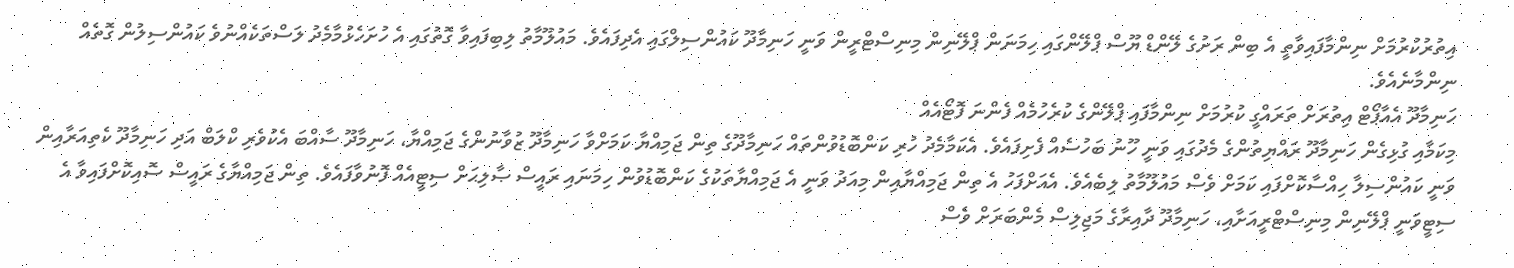އިތުރުކުރުމަށް ނިންމާފައިވާތީ އެ ބިން ރަށުގެ ލޭންޑް ޔޫސް ޕްލޭންގައި ހިމަނަން ޕްލޭނިން މިނިސްޓްރީން ވަނީ ހަނިމާދޫ ކައުންސިލްގައި އެދިފައެވެ. މައުލޫމާތު ލިބިފައިވާ ގޮތުގައި އެ ހުށަހެޅުމާމެދު ލަސްތަކެއްނުވެ ކައުންސިލުން ގޮތެއް ނިންމާނެއެވެ.
ހަނިމާދޫ އެއާޕޯޓް އިތުރަށް ތަރައްގީ ކުރުމަށް ނިންމާފައި ޕްލޭންގެ ކުރެހުމެއް ފެންނަ ފޮޓޯއެއް
މިކަމާއި ގުޅިގެން ހަނިމާދޫ ރައްޔިތުންގެ މެދުގައި ވަނީ ހޫނު ބަހުސެއް ފެށިފައެވެ. އެކަމާމެދު ހުރި ކަންބޮޑުވުންތައް ހަނިމާދޫގެ ތިން ޖަމިއްޔާ ކަމަށްވާ ހަނިމާދޫ ޒުވާނުންގެ ޖަމިއްޔާ، ހަނިމާދޫ ސާއްބަ އެކުވެރި ކްލަބް އަދި ހަނިމާދޫ ކެތިއަރާއިން ވަނީ ކައުންސިލާ ހިއްސާކޮށްފައި ކަމަށް ވެސް މައުލޫމާތު ލިބެއެވެ. އެއަށްފަހު އެ ތިން ޖަމިއްޔާއިން މިއަދު ވަނީ އެ ޖަމިއްޔާތަކުގެ ކަންބޮޑުވުން ހިމަނައި ރައީސް ޞާލިޙަށް ސިޓީއެއް ފޮނުވާފައެވެ. ތިން ޖަމިއްޔާގެ ރައީސް ސޮއިކޮށްފައިވާ އެ ސިޓީވަނީ ޕްލޭނިން މިނިސްޓްރީއަށާއި، ހަނިމާދޫ ދާއިރާގެ މަޖިލިސް މެންބަރަށް ވެސް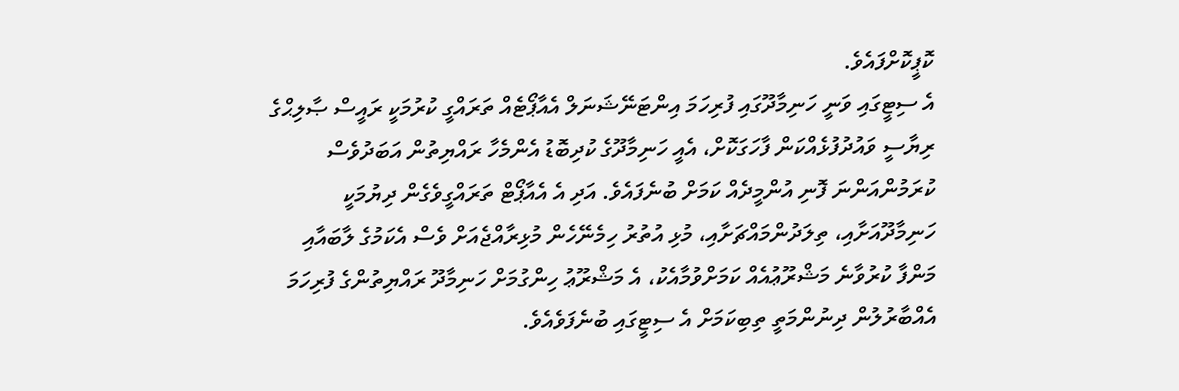ކޮޕީކޮށްފައެވެ.
އެ ސިޓީގައި ވަނީ ހަނިމާދޫގައި ފުރިހަމަ އިންޓަނޭޝަނަލް އެއާޕޯޓެއް ތަރައްގީ ކުރުމަކީ ރައީސް ޞާލިޙްގެ ރިޔާސީ ވައުދުފުޅެއްކަން ފާހަގަކޮށް، އެއީ ހަނިމާދޫގެ ކުދިބޮޑު އެންމެހާ ރައްޔިތުން އަބަދުވެސް ކުރަމުންއަންނަ ފޮނި އުންމީދެއް ކަމަށް ބުނެފައެވެ. އަދި އެ އެއާޕޯޓް ތަރައްގީވެގެން ދިޔުމަކީ ހަނިމާދޫއަށާއި، ތިލަދުންމައްޗަށާއި، މުޅި އުތުރު ހިމެނޭހެން މުޅިރާއްޖެއަށް ވެސް އެކަމުގެ ލާބައާއި މަންފާ ކުރުވާނެ މަޝްރޫޢުއެއް ކަމަށްވުމާއެކު، އެ މަޝްރޫޢު ހިންގުމަށް ހަނިމާދޫ ރައްޔިތުންގެ ފުރިހަމަ އެއްބާރުލުން ދިނުންމަތީ ތިބިކަމަށް އެ ސިޓީގައި ބުނެފަވެއެވެ.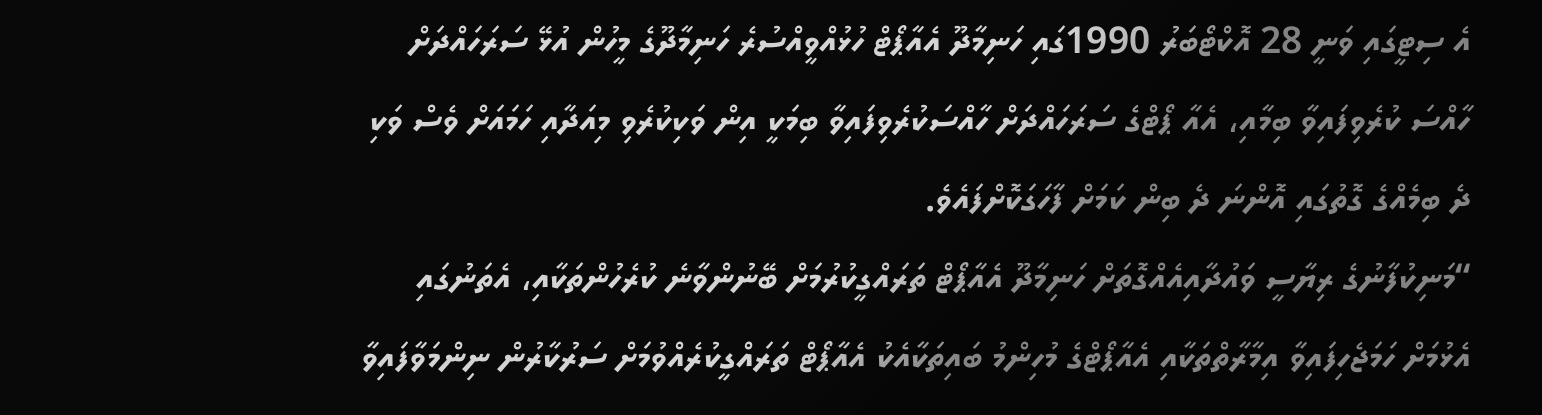އެ ސިޓީގައި ވަނީ 28 އޮކްޓޯބަރު 1990ގައި ހަނިމާދޫ އެއާޕޯޓް ހުޅުއްވީއްސުރެ ހަނިމާދޫގެ މީހުން އުޅޭ ސަރަހައްދަށް ހާއްސަ ކުރެވިފައިވާ ބިމާއި، އެއާ ޕޯޓްގެ ސަރަހައްދަށް ހާއްސަކުރެވިފައިވާ ބިމަކީ އިން ވަކިކުރެވި މިއަދާއި ހަމައަށް ވެސް ވަކި ދެ ބިމެއްގެ ގޮތުގައި އޮންނަ ދެ ބިން ކަމަށް ފާހަގަކޮށްފައެވެ.
“މަނިކުފާނުގެ ރިޔާސީ ވައުދާއިއެއްގޮތަށް ހަނިމާދޫ އެއާޕޯޓް ތަރައްގީކުރުމަށް ބޭނުންވާނެ ކުރެހުންތަކާއި، އެތަނުގައި އެޅުމަށް ހަމަޖެހިފައިވާ އިމާރާތްތަކާއި އެއާޕޯޓްގެ މުހިންމު ބައިތަކާއެކު އެއާޕޯޓް ތަރައްގީކުރެއްވުމަށް ސަރުކާރުން ނިންމަވާފައިވާ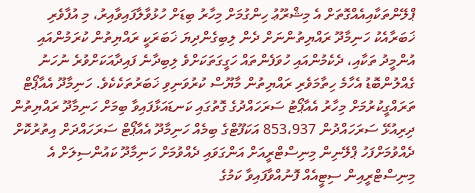ޕްލޭންތަކާއިއެއްގޮތަށް އެ މިޝްރޫޢު ހިންގުމަށް މިހާރު ބިޑަށް ހުޅުވާލާފައިވާއިރު، މި އުފާވެރި ޚަބަރާއެކު ހަނިމާދޫ ރައްޔިތުންނަށް ދެން ލިބިގެންދިޔަ ޚަބަރަކީ ރައްޔިތުން ކުރަމުންއައި އުންމީދު ތަކާއި، ދެކެމުންއައި ހުވަފެންތައް ހަގީގަތަކަށްވެ ލިބިދާނެ ފައިދާއަކަށްވުރެ ނުހަނު ގެއްލުންބޮޑު އެހާމެ ހިތާމަވެރި ރައްޔިތުން މާޔޫސް ކުރުވަނިވި ޚަބަރުތަކެކެވެ. ހަނިމާދޫ އެއާޕޯޓް ތަރައްގީކުރުމަށް މިހާރު އެއާޕޯޓު ސަރަހައްދުގެ ގޮތުގައި ކަނޑައަޅާފައިވާ ބިމަށް ހަނިމާދޫ ރައްޔިތުން ދިރިއުޅޭ ސަރަހައްދުން 853،937 އަކަފޫޓްގެ ބިމެއް ހަނިމާދޫ އެއާޕޯޓް ސަރަހައްދަށް އިތުރުކޮށް ދެއްވުމަށްފަހު ޕްލޭނިން މިނިސްޓްރީއަށް އަންގަވައި ދެއްވުމަށް ހަނިމާދޫ ކައުންސިލަށް އެ މިނިސްޓްރީއިން ސިޓީއެއް ފޮނުއްވާފައިވާ ކަމުގެ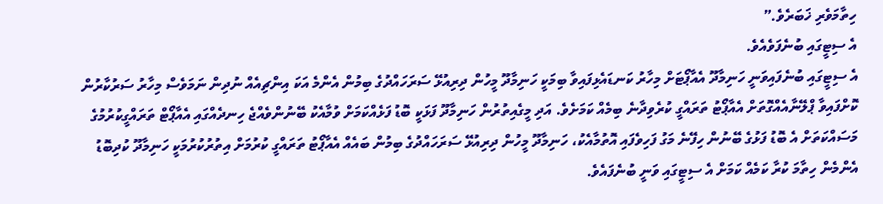ހިތާމަވެރި ޚަބަރެވެ.”
އެ ސިޓީގައި ބުނެފަވެއެވެ.
އެ ސިޓީގައި ބުނެފައިވަނީ ހަނިމާދޫ އެއާޕޯޓަށް މިހާރު ކަނޑައެޅިފައިވާ ބިމަކީ ހަނިމާދޫ މީހުން ދިރިއުޅޭ ސަރަހައްދުގެ ބިމުން އެންމެ އަކަ އިންޗިއެއް ނުދިން ނަމަވެސް މިހާރު ސަރުކާރުން ކޮށްފައިވާ ޕްލޭނާއެއްގޮތަށް އެއާޕޯޓު ތަރައްގީ ކުރެވިދާނެ ބިމެއް ކަމަށެވެ. އަދި މީގެއިތުރުން ހަނިމާދޫ ފަޅަކީ ބޮޑު ފަޅެއްކަމަށް ވުމާއެކު ބޭނުންވެއްޖެ ހިނދެއްގައި އެއާޕޯޓް ތަރައްގީކުރުމުގެ މަސައްކަތަށް އެ ބޮޑު ފަޅުގެ ބޭނުން ހިފޭނެ މަގު ފަހިވެފައި އޮތުމާއެކު، ހަނިމާދޫ މީހުން ދިރިއުޅޭ ސަރަހައްދުގެ ބިމުން ބައެއް އެއާޕޯޓު ތަރައްގީ ކުރުމަށް އިތުރުކުރުމަކީ ހަނިމާދޫ ކުދިބޮޑު އެންމެން ހިތާމަ ކުރާ ކަމެއް ކަމަށް އެ ސިޓީގައި ވަނީ ބުނެފައެވެ.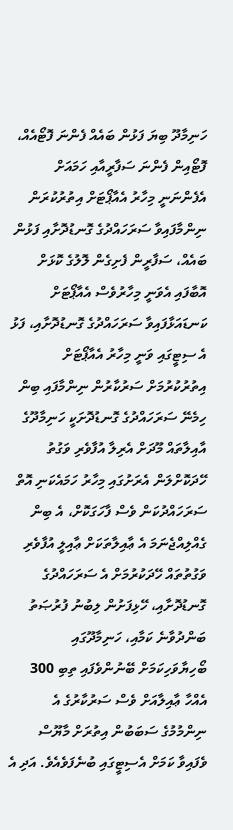ހަނިމާދޫ ބިޔަ ފަޅުން ބައެއް ފެންނަ ފޮޓޯއެއް، ފޮޓޯއިން ފެންނަ ސަފާރީއާއި ހަމައަށް އެފެންނަނީ މިހާރު އެއާޕޯޓަށް އިތުރުކުރަން ނިންމާފައިވާ ސަރަހައްދުގެ ގޮނޑުދޮށާއި ފަޅުން ބައެއް، ސަފާރީން ފެށިގެން ލޮލުގެ ކޮޅަށް އޮބާފައި އެވަނީ މިހާރުވެސް އެއާޕޯޓަށް ކަނޑައަޅާފައިވާ ސަރަހައްދުގެ ގޮނޑުދޮށާއި، ފަޅު
އެ ސިޓީގައި ވަނީ މިހާރު އެއާޕޯޓަށް އިތުރުކުރުމަށް ސަރުކާރުން ނިންމާފައި ބިން ހިމެނޭ ސަރަހައްދުގެ ގޮނޑުދޮށަކީ ހަނިމާދޫގެ އާއިލާތައް މޫދަށް އެރިލާ އުފާވެރި ވަގުތު ހޭދަކޮށްލަން އެރަށުގައި މިހާރު ހަމައެކަނި އޮތް ސަރަހައްދުކަން ވެސް ފާހަގަކޮށް، އެ ބިން ގެއްލިއްޖެނަމަ އެ ޢާއިލާތަކަށް ޢާއިލީ އުފާވެރި ވަގުތުތައް ހޭދަކުރުމަށް އެ ސަރަހައްދުގެ ގޮނޑުދޮށާއި، ހޭޅިފަށުން ލިބުނު ފުރުޞަތު ބަންދުވާނެ ކަމާއި، ހަނިމާދޫގައި ބޯހިޔާވަހިކަމަށް ބޭނުންވެފައި ތިބި 300 އެއްހާ ޢާއިލާއަށް ވެސް ސަރުކާރުގެ އެ ނިންމުމުގެ ސަބަބުން އިތުރަށް މާޔޫސް ވެފައިވާ ކަމަށް އެސިޓީގައި ބުނެފަވެއެވެ. އަދި އެ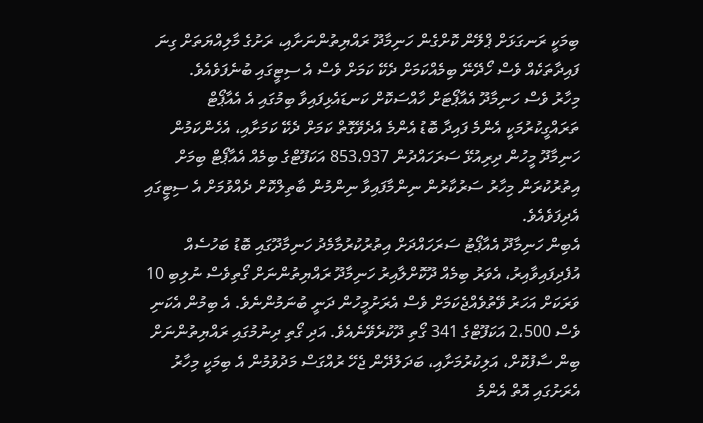ބިމަކީ ރަނގަޅަށް ޕްލޭން ކޮށްގެން ހަނިމާދޫ ރައްޔިތުންނަށާއި، ރަށުގެ މާލިއްޔަތަށް ގިނަ ފައިދާތަކެއް ވެސް ހޯދޭނޭ ބިމެއްކަމަށް ދެކޭ ކަމަށް ވެސް އެ ސިޓީގައި ބުނެފަވެއެވެ.
މިހާރު ވެސް ހަނިމާދޫ އެއާޕޯޓަށް ހާއްސަކޮށް ކަނޑައެޅިފައިވާ ބިމުގައި އެ އެއާޕޯޓް ތަރައްގީކުރުމަކީ އެންމެ ފައިދާ ބޮޑު އެންމެ އެދެވޭގޮތް ކަމަށް ދެކޭ ކަމަށާއި، އެހެންކަމުން ހަނިމާދޫ މީހުން ދިރިއުޅޭ ސަރަހައްދުން 853،937 އަކަފޫޓްގެ ބިމެއް އެއާޕޯޓް ބިމަށް އިތުރުކުރަން މިހާރު ސަރުކާރުން ނިންމާފައިވާ ނިންމުން ބާތިލްކޮށް ދެއްވުމަށް އެ ސިޓީގައި އެދިފަވެއެވެ.
އެބިން ހަނިމާދޫ އެއާޕޯޓު ސަރަހައްދަށް އިތުރުކުރުމާމެދު ހަނިމާދޫގައި ބޮޑު ބަހުސެއް އުފެދިފައިވާއިރު، އެވަރު ބިމެއް ދޫކޮށްލާއިރު ހަނިމާދޫ ރައްޔިތުންނަށް ގޯތިވެސް ނުލިބި 10 ވަރަކަށް އަހަރު ވޭތުވެއްޖެކަމަށް ވެސް އެރަށުމީހުން ދަނީ ބުނަމުންނެވެ. އެ ބިމުން އެކަނި ވެސް 2،500 އަކަފޫޓްގެ 341 ގޯތި ދޫކުރެވޭނެއެވެ. އަދި ގޯތި ދިނުމުގައި ރައްޔިތުންނަށް ބިން ސާފުކޮށް، އަލިކުރުމަށާއި، ބަދަލުދޭން ޖެހޭ ރުއްގަސް މަދުވުމުން އެ ބިމަކީ މިހާރު އެރަށުގައި އޮތް އެންމެ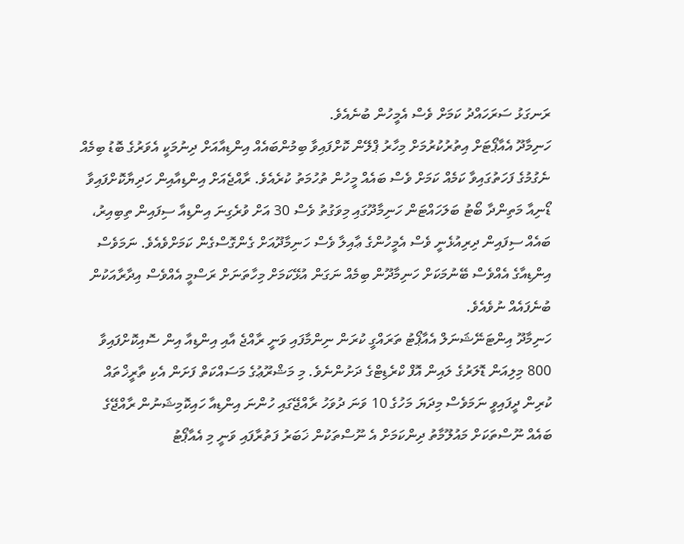ރަނގަޅު ސަރަހައްދު ކަމަށް ވެސް އެމީހުން ބުނެއެވެ.
ހަނިމާދޫ އެއާޕޯޓަށް އިތުރުކުރުމަށް މިހާރު ޕްލޭން ކޮށްފައިވާ ބިމުންބައެއް އިންޑިއާއަށް ދިނުމަކީ އެވަރުގެ ބޮޑު ބިމެއް ނެގުމުގެ ފަހަތުގައިވާ ކަމެއް ކަމަށް ވެސް ބައެއް މީހުން ތުހުމަތު ކުރެއެވެ. ރާއްޖެއަށް އިންޑިއާއިން ހަދިޔާކޮށްފައިވާ ޑޯނިއާ މަތިންދާ ބޯޓު ބަލަހައްޓަން ހަނިމާދޫގައި މިވަގުތު ވެސް 30 އަށް ވުރެގިނަ އިންޑިއާ ސިފައިން ތިބިއިރު، ބައެއް ސިފައިން ދިރިއުޅެނީ ވެސް އެމީހުންގެ ޢާއިލާ ވެސް ހަނިމާދޫއަށް ގެންގޮސްގެން ކަމަށްވެއެވެ. ނަމަވެސް އިންޑިއާގެ އެއްވެސް ބޭނުމަކަށް ހަނިމާދޫން ބިމެއް ނަގަން އުޅޭކަމަށް މިހާތަނަށް ރަސްމީ އެއްވެސް އިދާރާއަކުން ބުނެފައެއް ނުވެއެވެ.
ހަނިމާދޫ އިންޓަނޭޝަނަލް އެއާޕޯޓު ތަރައްގީ ކުރަން ނިންމާފައި ވަނީ ރާއްޖެ އާއި އިންޑިއާ އިން ސޮއިކޮށްފައިވާ 800 މިލިއަން ޑޮލަރުގެ ލައިން އޮފް ކްރެޑިޓްގެ ދަށުންނެވެ. މި މަޝްރޫޢުގެ މަސައްކަތް ފަށަން އެކި ތާރީޚްތައް ކުރިން ދީފައިވީ ނަމަވެސް މިދަޔަ މަހުގެ 10 ވަނަ ދުވަހު ރާއްޖޭގައި ހުންނަ އިންޑިއާ ހައިކޮމިޝަނުން ރާއްޖޭގެ ބައެއް ނޫސްތަކަށް މައުލޫމާތު ދިންކަމަށް އެ ނޫސްތަކުން ޚަބަރު ފަތުރާފައި ވަނީ މި އެއާޕޯޓު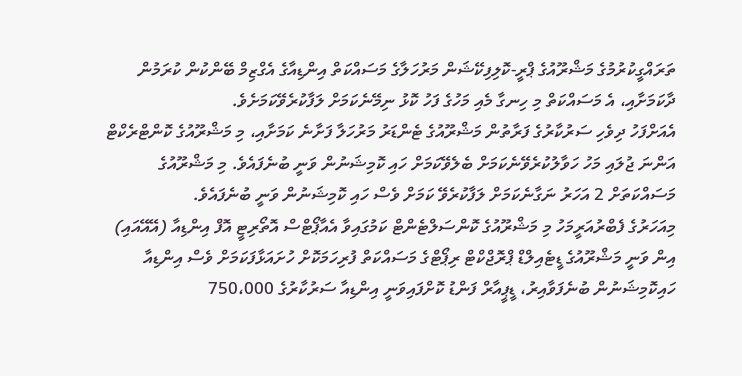ތަރައްގީކުރުމުގެ މަޝްރޫއުގެ ޕްރީ-ކޮލިފިކޭޝަން މަރުހަލާގެ މަސައްކަތް އިންޑިއާގެ އެގްޒިމް ބޭންކުން ކުރަމުން ދާކަމަށާއި، އެ މަސައްކަތް މި ހިނގާ މެއި މަހުގެ ފަހު ކޮޅު ނިމޭނެކަމަށް ލަފާކުރެވޭކަމަށެވެ.
އެއަށްފަހު ދިވެހި ސަރުކާރުގެ ފަރާތުން މަޝްރޫއުގެ ޓެންޑަރު މަރުހަލާ ފަށާނެ ކަމަށާއި، މި މަޝްރޫއުގެ ކޮންޓްރެކްޓް އަންނަ ޖުލައި މަހު ހަވާލުކުރެވޭނެކަމަށް ބެލެވޭކަމަށް ހައި ކޮމިޝަނުން ވަނީ ބުނެފައެވެ. މި މަޝްރޫއުގެ މަސައްކަތަށް 2 އަހަރު ނަގާނެކަމަށް ލަފާކުރެވޭ ކަމަށް ވެސް ހައި ކޮމިޝަނުން ވަނީ ބުނެފައެވެ.
މިއަހަރުގެ ފެބްރުއަރީމަހު މި މަޝްރޫއުގެ ކޮންސަލްޓެންޓް ކަމުގައިވާ އެއާޕޯޓްސް އޮތޯރިޓީ އޮފް އިންޑިއާ (އޭއޭއައި) އިން ވަނީ މަޝްރޫއުގެ ޑީޓެއިލްޑް ޕްރޮޖްކްޓް ރިޕޯޓްގެ މަސައްކަތް ފުރިހަމަކޮށް ހުށައަޅާފަކަމަށް ވެސް އިންޑިއާ ހައިކޮމިޝަނުން ބުނެފަވާއިރު، ޑީޕީއާރް ފަންޑު ކޮށްފައިވަނީ އިންޑިއާ ސަރުކާރުގެ 750،000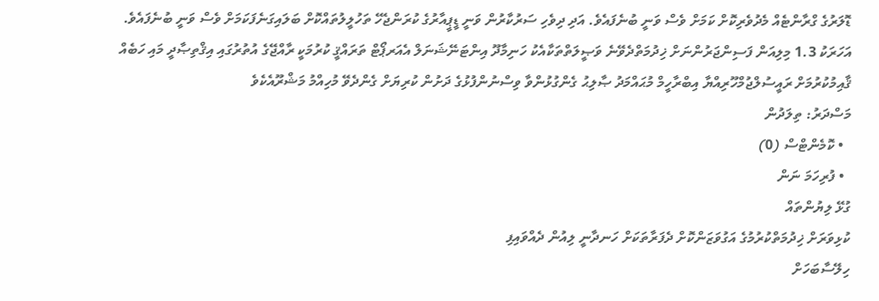ޑޮލަރުގެ ގްރާންޓެއް މެދުވެރިކޮށް ކަމަށް ވެސް ވަނީ ބުނެފައެވެ. އަދި ދިވެހި ސަރުކާރުން ވަނީ ޑީޕީއާރުގެ ކުރަންޖެހޭ ތަހުލީލުތައްކޮށް ބަލައިގަނެފަކަމަށް ވެސް ވަނީ ބުނެފައެވެ.
އަހަރަކު 1.3 މިލިއަން ފަސިންޖަރުންނަށް ޚިދުމަތްދެވޭނެ ވަޞީލަތްތަކާއެކު ހަނިމާދޫ އިންޓަނޭޝަނަލް އެއަރޕޯޓް ތަރައްޤީ ކުރުމަކީ ރާއްޖޭގެ އުތުރުގައި އިޤްތިޞާދީ މައި ހަބެއް ޤާއިމުކުރުމަށް ރައީސުލްޖުމްހޫރިއްޔާ އިބްރާހީމް މުޙައްމަދު ޞާލިޙު ގެންގުޅުންވާ ވިސްނުންފުޅުގެ ދަށުން ކުރިޔަށް ގެންދެވޭ މުހިއްމު މަޝްރޫއެކެވެ
މަސްދަރު: ތިލަދުން
  • ކޮމެންޓްސް (0)
  • ފުރިހަމަ ނަން
ގުޅޭ ލިޔުންތައް
ކުޅިވަރަށް ޚިދުމަތްކުރުމުގެ އަގުވަޒަންކޮށް ދެފަރާތަކަށް ހަނދާނީ ލިއުން ދެއްވައިފި
ހިލޭސާބަހަށް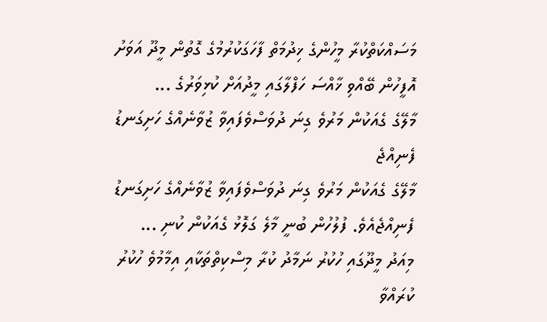މަސައްކަތްކުރާ މީހުންގެ ޚިދުމަތް ފާހަގަކުރުމުގެ ގޮތުން މީދޫ އަވަށު އޮފީހުން ބޭއްވި ޚާއްސަ ހަފްލާގައި މީދުއަށް ކުޅިވަރުގެ ...
މާލޭގެ ގެއަކުން މަރުވެ ގިނަ ދުވަސްވެފައިވާ ޒުވާނެއްގެ ހަށިގަނޑު ފެނިއްޖެ
މާލޭގެ ގެއަކުން މަރުވެ ގިނަ ދުވަސްވެފައިވާ ޒުވާނެއްގެ ހަށިގަނޑު ފެނިއްޖެއެވެ. ފުލުހުން ބުނީ މާލެ ގަލޮޅު ގެއަކުން ކުނި ...
މިއަދު މީދޫގައި ހުކުރު ނަމާދު ކުރާ މިސްކިތްތަކާއި އިމާމުވެ ހުކުރު ކުރައްވާ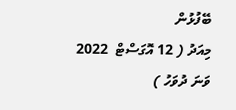ބޭފުޅުން
މިއަދު ( 12 އޮގަސްޓް  2022 ވަނަ ދުވަހު )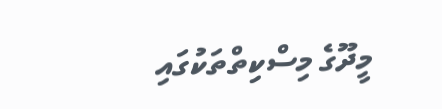މީދޫގެ މިސްކިތްތަކުގައި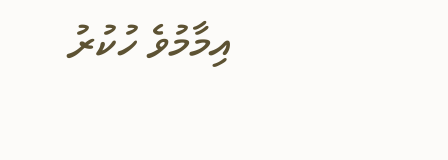އިމާމުވެ ހުކުރު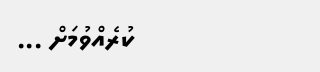ކުރެއްވުމަށް ...